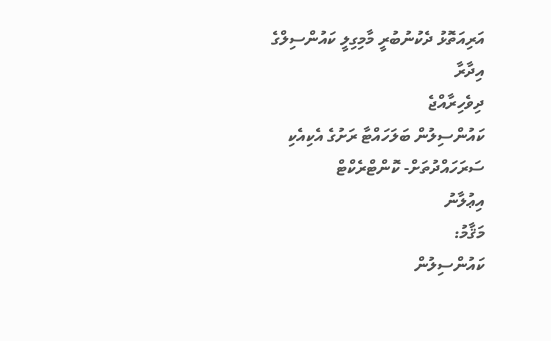އަރިއަތޮޅު ދެކުނުބުރީ މާމިގިލީ ކައުންސިލްގެ އިދާރާ
ދިވެހިރާއްޖެ
ކައުންސިލުން ބަލަހައްޓާ ރަށުގެ އެކިއެކި ސަރަހައްދުތަށް- ކޮންޓްރެކްޓް
އިޢުލާނު
މަޤާމު:
ކައުންސިލުން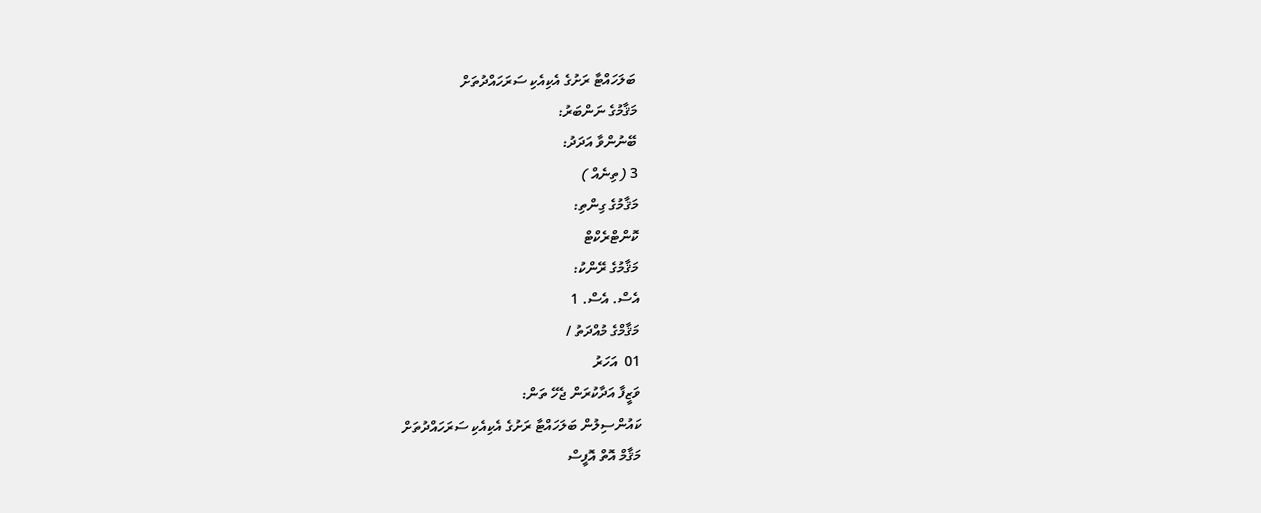ބަލަހައްޓާ ރަށުގެ އެކިއެކި ސަރަހައްދުތަށް
މަޤާމުގެ ނަންބަރު:
ބޭނުންވާ އަދަދު:
3 (ތިނެއް )
މަޤާމުގެ ގިންތި:
ކޮންޓްރެކްޓް
މަޤާމުގެ ރޭންކު:
އެސް. އެސް. 1
މަޤާމްގެ މުއްދަތު /
01  އަހަރު
ވަޒީފާ އަދާކުރަން ޖެހޭ ތަން:
ކައުންސިލުން ބަލަހައްޓާ ރަށުގެ އެކިއެކި ސަރަހައްދުތަށް
މަޤާމް އޮތް އޮފީސް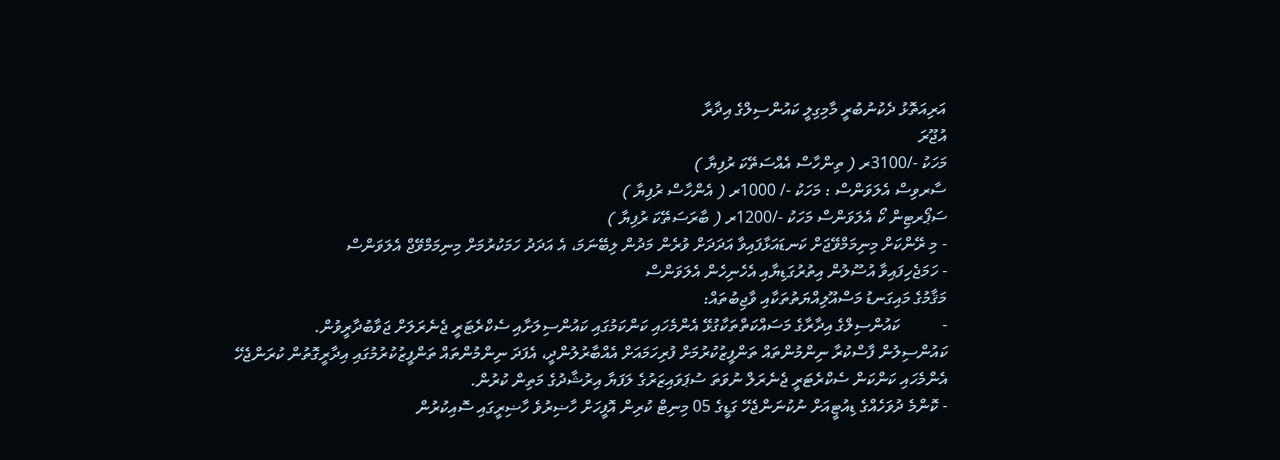އަރިއަތޮޅު ދެކުނުބުރީ މާމިގިލީ ކައުންސިލްގެ އިދާރާ
އުޖޫރަ
މަހަކު -/3100ރ ( ތިންހާސް އެއްސަތޭކަ ރުފިޔާ )
ސާރވިސް އެލަވަންސް : މަހަކު -/ 1000ރ ( އެންހާސް ރުފިޔާ )
ސަޕޯރޓިން ކޯ އެލަވަންސް މަހަކު -/1200ރ ( ބާރަސަތޭކަ ރުފިޔާ )
- މި ރޭންކަށް މިނިމަމްވޭޖަށް ކަނޑައަޅާފައިވާ އަދަދަށް ވުރެން މަދުން ލިބޭނަމަ، އެ އަދަދު ހަމަކުރުމަށް މިނިމަމްވޭޖް އެލަވަންސް
- ހަމަޖެހިފައިވާ އުސޫލުން އިތުރުގަޑިޔާއި އެހެނިހެން އެލަވަންސް
މަޤާމުގެ މައިގަނޑު މަސްއޫލިއްޔަތުތަކާއި ވާޖިބުތައް:
-          ކައުންސިލްގެ އިދާރާގެ މަސައްކަތްތަކާގުޅޭ އެންމެހައި ކަންކަމުގައި ކައުންސިލަށާއި ސެކްރެޓަރީ ޖެނެރަލަށް ޖަވާބުދާރީވުން.
ކައުންސިލުން ފާސްކުރާ ނިންމުންތައް ތަންފީޒުކުރުމަށް ފުރިހަމައަށް އެއްބާރުލުންދީ، އެފަދަ ނިންމުންތައް ތަންފީޒުކުރުމުގައި އިދާރީގޮތުން ކުރަންޖެހޭ އެންމެހައި ކަންކަން ސެކްރެޓަރީ ޖެނެރަލް ނުވަތަ ސުޕަވައިޒަރުގެ ލަފަޔާ އިރުޝާދުގެ މަތިން ކުރުން.
- ކޮންމެ ދުވަހެއްގެ ޑިއުޓީއަށް ނުކުނަންޖެހޭ ގަޑީގެ 05 މިނިޓް ކުރިން އޮފީހަށް ހާޟިރުވެ ހާޟިރީގައި ސޮއިކުރުން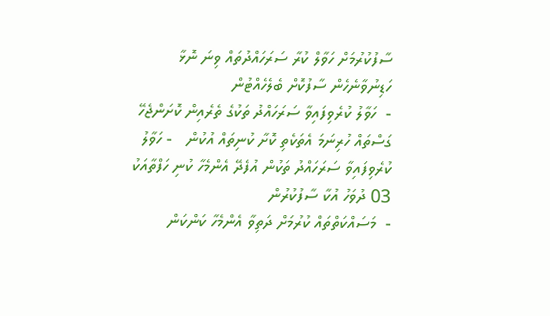ސާފުކުރުމަށް ހަވާލް ކުރާ ސަރަހައްދުތައް ވިނަ ނޮޅާ ހަޑިނުވާނެހެން ސާފުކޮށް ބެލެހެއްޓުން
-  ހަވާލު ކުރެވިފައިވާ ސަރަހައްދު ތަކުގެ ތެރެއިން ކޮށަންޖެހޭ ގަސްތައް ހުރިނަމަ އެތަކެތި ކޮށާ ކުނިތައް އުކުން   - ހަވާލު ކުރެވިފައިވާ ސަރަހައްދު ތަކުން އުފެދޭ އެންމެހާ ކުނި ހަފްތާއަކު 03 ދުވަހު އުކާ ސާފުކުރުން
-  މަސައްކަތްތައް ކުރުމަށް ދަތިވާ އެންމެހާ ކަންކަން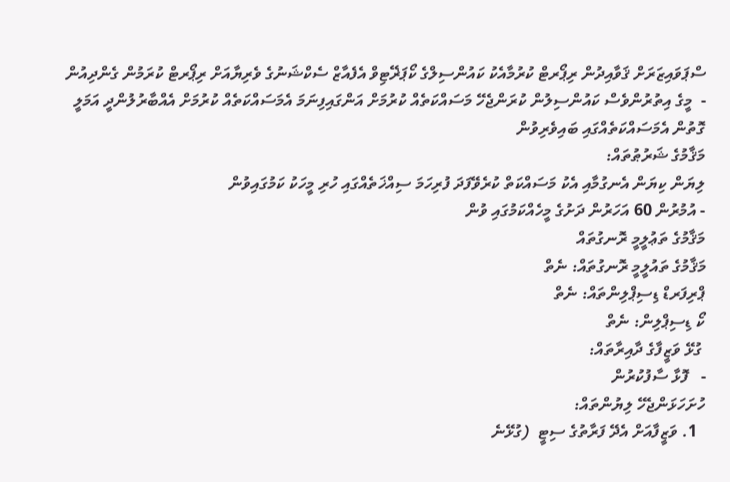ސްޕަވައިޒަރަށް ޤަވާއިދުން ރިޕޯރޓް ކުރުމާއެކު ކައުންސިލްގެ ކޯޕަޜޭޓިވް އެފެއާޒް ސެކްޝަނުގެ ވެރިޔާއަށް ރިޕޯރޓް ކުރަމުން ގެންދިއުން
-  މީގެ އިތުރުންވެސް ކައުންސިލުން ކުރަންޖެހޭ މަސައްކަތެއް ކުރުމަށް އަންގައިފިނަމަ އެމަސައްކަތެއް ކުރުމަށް އެއްބާރުލުންދީ އަމަލީ ގޮތުން އެމަސައްކަތެއްގައި ބައިވެރިވުން
މަޤާމުގެ ޝަރުޠުތައް:
ލިޔަން ކިޔަން އެނގުމާއި އެކު މަސައްކަތް ކުރެވޭފަދަ ފުރިހަމަ ސިއްޚަތެއްގައި ހުރި މީހަކު ކަމުގައިވުން
- އުމުރުން 60 އަހަރުން ދަށުގެ މީހެއްކަމުގައި ވުން
މަޤާމުގެ ތަޢުލީމީ ރޮނގުތައް
މަޤާމުގެ ތައުލީމީ ރޮނގުތައް: ނެތް
ޕްރިފަރޑް ޑިސިޕްލިންތައް: ނެތް
ކޯ ޑިސިޕްލިން: ނެތް
 ގުޅޭ ވަޒީފާގެ ދާއިރާތައް:
-   ފޮޅާ ސާފުކުރުން
ހުށަހަޅަންޖެހޭ ލިޔުންތައް:
  1. ވަޒީފާއަށް އެދޭ ފަރާތުގެ ސިޓީ  (ގުޅޭނެ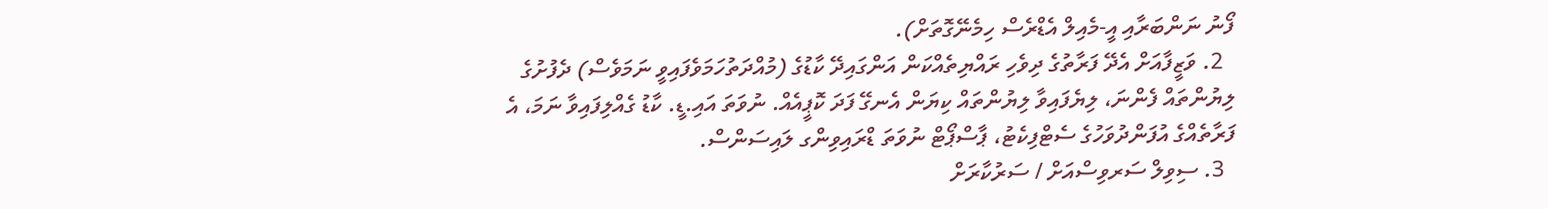ފޯނު ނަންބަރާއި އީ-މެއިލް އެޑްރެސް ހިމެނޭގޮތަށް).
  2. ވަޒީފާއަށް އެދޭ ފަރާތުގެ ދިވެހި ރައްޔިތެއްކަން އަންގައިދޭ ކާޑުގެ (މުއްދަތުހަމަވެފައިވީ ނަމަވެސް) ދެފުށުގެ ލިޔުންތައް ފެންނަ، ލިޔެފައިވާ ލިޔުންތައް ކިޔަން އެނގޭ ފަދަ ކޮޕީއެއް. ނުވަތަ އައި.ޑީ. ކާޑު ގެއްލިފައިވާ ނަމަ، އެ ފަރާތެއްގެ އުފަންދުވަހުގެ ސެޓްފިކެޓު، ޕާސްޕޯޓް ނުވަތަ ޑްރައިވިންގ ލައިސަންސް.
  3. ސިވިލް ސަރވިސްއަށް / ސަރުކާރަށް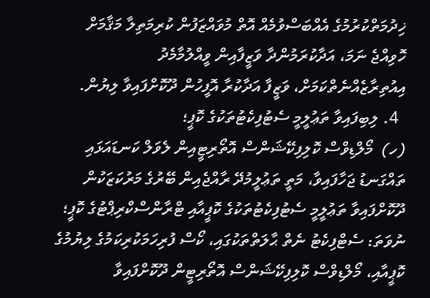ޚިދުމަތްކުރުމުގެ އެއްބަސްވުމެއް އޮތް މުވައްޒަފުން ކުރިމަތިލާ މަޤާމަށް ހޮވިއްޖެ ނަމަ، އަދާކުރަމުންދާ ވަޒީފާއިން ވީއްލުމާމެދު އިއުތިރާޒެއްނެތްކަމަށް، ވަޒީފާ އަދާކުރާ އޮފީހުން ދޫކޮށްފައިވާ ލިޔުން.
  4. ލިބިފައިވާ ތަޢުލީމީ ސެޓުފިކެޓުތަކުގެ ކޮޕީ؛
(ހ)  މޯލްޑިވްސް ކޮލިފިކޭޝަންސް އޮތޯރިޓީއިން ލެވަލް ކަނޑައަޅައި ތައްގަނޑު ޖަހާފައިވާ، މަތީ ތަޢުލީމުދޭ ރާއްޖެއިން ބޭރުގެ މަރުކަޒަކުން ދޫކޮށްފައިވާ ތަޢުލީމީ ސެޓުފިކެޓުތަކުގެ ކޮޕީއާއި ޓްރާންސްކްރިޕްޓުގެ ކޮޕީ؛ ނުވަތަ: ސެޓްފިކެޓު ނެތް ޙާލަތްތަކުގައި، ކޯސް ފުރިހަމަކުރިކަމުގެ ލިޔުމުގެ ކޮޕީއާއި، މޯލްޑިވްސް ކޮލިފިކޭޝަންސް އޮތޯރިޓީން ދޫކޮށްފައިވާ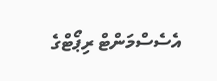އެސެސްމަންޓް ރިޕޯޓްގެ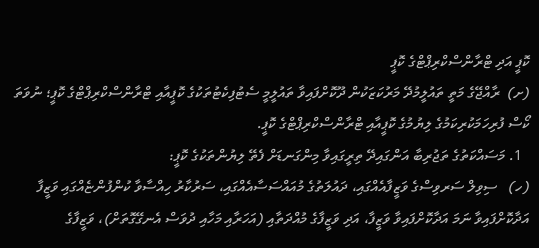ކޮޕީ އަދި ޓްރާންސްކްރިޕްޓްގެ ކޮޕީ
(ށ)  ރާއްޖޭގެ މަތީ ތައުލީމުދޭ މަރުކަޒަކުން ދޫކޮށްފައިވާ ތައުލީމީ ސެޓުފިކެޓުތަކުގެ ކޮޕީއާއި ޓްރާންސްކްރިޕްޓްގެ ކޮޕީ؛ ނުވަތަ ކޯސް ފުރިހަމަކުރިކަމުގެ ލިޔުމުގެ ކޮޕީއާއި ޓްރާންސްކްރިޕްޓްގެ ކޮޕީ.
  1. މަސައްކަތުގެ ތަޖުރިބާ އަންގައިދޭ ތިރީގައިވާ މިންގަނޑަށް ފެތޭ ލިޔުންތަކުގެ ކޮޕީ:
(ހ)   ސިވިލް ސަރވިސްގެ ވަޒީފާއެއްގައި، ދައުލަތުގެ މުއައްސަސާއެއްގައި، ސަރުކާރު ހިއްސާވާ ކުންފުންޏެއްގައި ވަޒީފާ އަދާކޮށްފައިވާ ނަމަ އަދާކޮށްފައިވާ ވަޒީފާ، އަދި ވަޒީފާގެ މުއްދަތާއި (އަހަރާއި މަހާއި ދުވަސް އެނގޭގޮތަށް)، ވަޒީފާގެ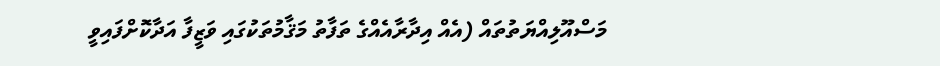މަސްއޫލިއްޔަތުތައް (އެއް އިދާރާއެއްގެ ތަފާތު މަޤާމުތަކުގައި ވަޒީފާ އަދާކޮށްފައިވީ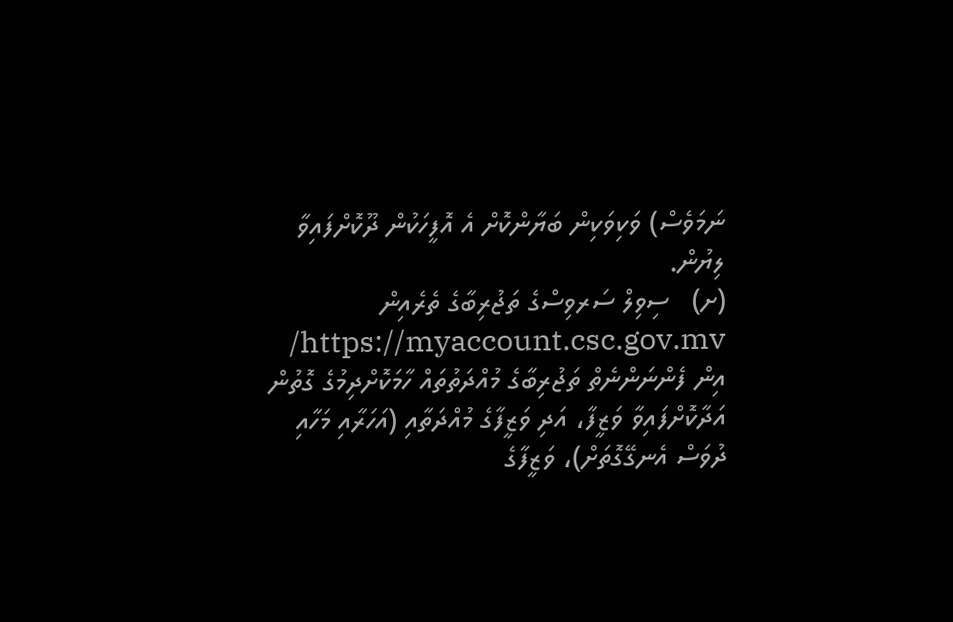ނަމަވެސް) ވަކިވަކިން ބަޔާންކޮށް އެ އޮފީހަކުން ދޫކޮށްފައިވާ ލިޔުން.
(ށ)   ސިވިލް ސަރވިސްގެ ތަޖުރިބާގެ ތެރެއިން https://myaccount.csc.gov.mv/ އިން ފެންނަންނެތް ތަޖުރިބާގެ މުއްދަތުތައް ހާމަކޮށްދިމުގެ ގޮތުން އަދާކޮށްފައިވާ ވަޒީފާ، އަދި ވަޒީފާގެ މުއްދަތާއި (އަހަރާއި މަހާއި ދުވަސް އެނގޭގޮތަށް)، ވަޒީފާގެ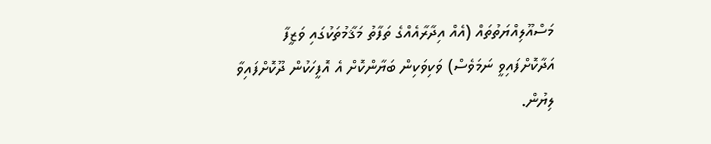މަސްއޫލިއްޔަތުތައް (އެއް އިދާރާއެއްގެ ތަފާތު މަޤާމުތަކުގައި ވަޒީފާ އަދާކޮށްފައިވީ ނަމަވެސް) ވަކިވަކިން ބަޔާންކޮށް އެ އޮފީހަކުން ދޫކޮށްފައިވާ ލިޔުން.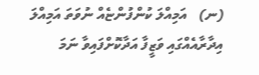(ނ)   އަމިއްލަ ކުންފުންޏެއް ނުވަތަ އަމިއްލަ އިދާރާއެއްގައި ވަޒީފާ އަދާކޮށްފައިވާ ނަމަ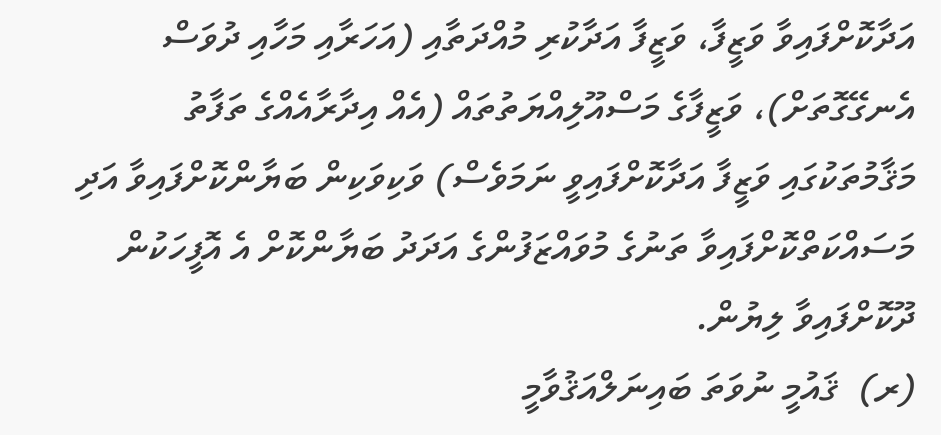އަދާކޮށްފައިވާ ވަޒީފާ، ވަޒީފާ އަދާކުރި މުއްދަތާއި (އަހަރާއި މަހާއި ދުވަސް އެނގޭގޮތަށް)، ވަޒީފާގެ މަސްއޫލިއްޔަތުތައް (އެއް އިދާރާއެއްގެ ތަފާތު މަޤާމުތަކުގައި ވަޒީފާ އަދާކޮށްފައިވީ ނަމަވެސް) ވަކިވަކިން ބަޔާންކޮށްފައިވާ އަދި މަސައްކަތްކޮށްފައިވާ ތަނުގެ މުވައްޒަފުންގެ އަދަދު ބަޔާންކޮށް އެ އޮފީހަކުން ދޫކޮށްފައިވާ ލިޔުން.
(ރ)  ޤައުމީ ނުވަތަ ބައިނަލްއަޤުވާމީ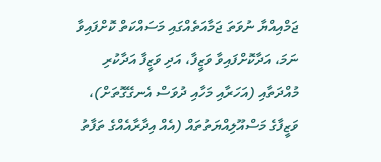ޖަމްއިއްޔާ ނުވަތަ ޖަމާއަތެއްގައި މަސައްކަތް ކޮށްފައިވާ ނަމަ، އަދާކޮށްފައިވާ ވަޒީފާ، އަދި ވަޒީފާ އަދާކުރި މުއްދަތާއި (އަހަރާއި މަހާއި ދުވަސް އެނގޭގޮތަށް)، ވަޒީފާގެ މަސްއޫލިއްޔަތުތައް (އެއް އިދާރާއެއްގެ ތަފާތު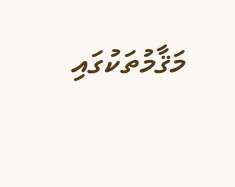މަޤާމުތަކުގައި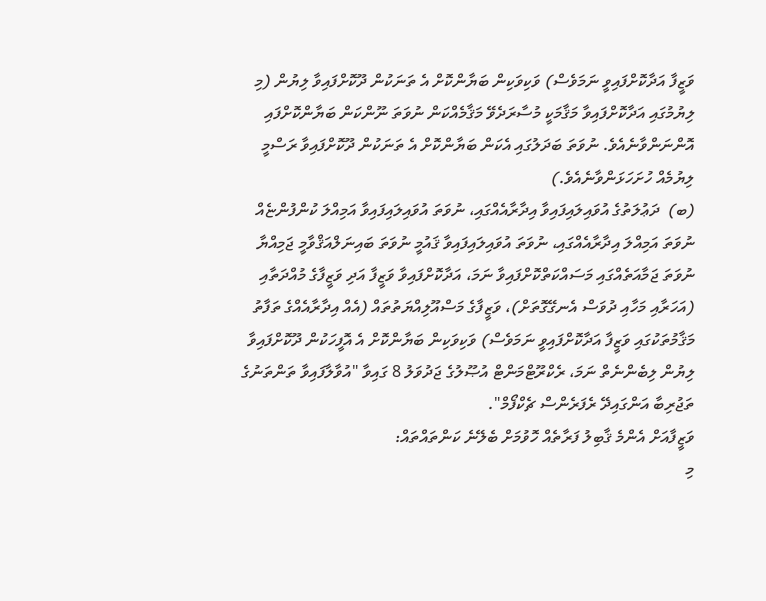ވަޒީފާ އަދާކޮށްފައިވީ ނަމަވެސް) ވަކިވަކިން ބަޔާންކޮށް އެ ތަނަކުން ދޫކޮށްފައިވާ ލިޔުން (މި ލިޔުމުގައި އަދާކޮށްފައިވާ މަޤާމަކީ މުސާރަދެވޭ މަޤާމެއްކަން ނުވަތަ ނޫންކަން ބަޔާންކޮށްފައި އޮންނަންވާނެއެވެ. ނުވަތަ ބަދަލުގައި އެކަން ބަޔާންކޮށް އެ ތަނަކުން ދޫކޮށްފައިވާ ރަސްމީ ލިޔުމެއް ހުށަހަޅަންވާނެއެވެ.)
(ބ)  ދަޢުލަތުގެ އުވައިލައިފައިވާ އިދާރާއެއްގައި، ނުވަތަ އުވައިލައިފައިވާ އަމިއްލަ ކުންފުންޏެއް ނުވަތަ އަމިއްލަ އިދާރާއެއްގައި، ނުވަތަ އުވައިލައިފައިވާ ޤައުމީ ނުވަތަ ބައިނަލްއަޤްވާމީ ޖަމިއްޔާ ނުވަތަ ޖަމާއަތެއްގައި މަސައްކަތްކޮށްފައިވާ ނަމަ، އަދާކޮށްފައިވާ ވަޒީފާ އަދި ވަޒީފާގެ މުއްދަތާއި (އަހަރާއި މަހާއި ދުވަސް އެނގޭގޮތަށް)، ވަޒީފާގެ މަސްއޫލިއްޔަތުތައް (އެއް އިދާރާއެއްގެ ތަފާތު މަޤާމުތަކުގައި ވަޒީފާ އަދާކޮށްފައިވީ ނަމަވެސް) ވަކިވަކިން ބަޔާންކޮށް އެ އޮފީހަކުން ދޫކޮށްފައިވާ ލިޔުން ލިބެންނެތް ނަމަ، ރެކްރޫޓްމަންޓް އުޞޫލުގެ ޖަދުވަލު 8 ގައިވާ "އުވާލާފައިވާ ތަންތަނުގެ ތަޖުރިބާ އަންގައިދޭ ރެފަރެންސް ޗެކްފޯމް".
ވަޒީފާއަށް އެންމެ ޤާބިލު ފަރާތެއް ހޮވުމަށް ބެލޭނެ ކަންތައްތައް:
މި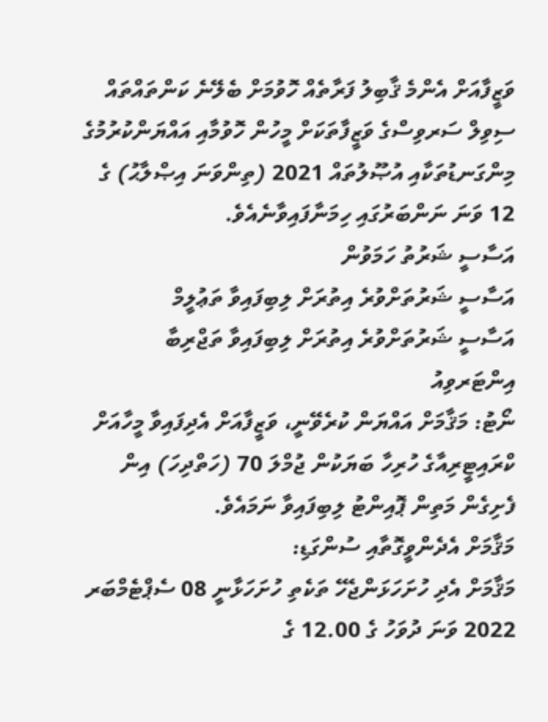ވަޒީފާއަށް އެންމެ ޤާބިލު ފަރާތެއް ހޮވުމަށް ބެލޭނެ ކަންތައްތައް ސިވިލް ސަރވިސްގެ ވަޒީފާތަކަށް މީހުން ހޮވުމާއި އައްޔަންކުރުމުގެ މިންގަނޑުތަކާއި އުޞޫލުތައް 2021 (ތިންވަނަ އިޞްލާޙު) ގެ 12 ވަނަ ނަންބަރުގައި ހިމަނާފައިވާނެއެވެ.
އަސާސީ ޝަރުތު ހަމަވުން
އަސާސީ ޝަރުތަށްވުރެ އިތުރަށް ލިބިފައިވާ ތަޢުލީމް
އަސާސީ ޝަރުތަށްވުރެ އިތުރަށް ލިބިފައިވާ ތަޖްރިބާ
އިންޓަރވިއު
ނޯޓު: މަޤާމަށް އައްޔަން ކުރެވޭނީ، ވަޒީފާއަށް އެދިފައިވާ މީހާއަށް ކްރައިޓީރިއާގެ ހުރިހާ ބަޔަކުން ޖުމްލަ 70 (ހަތްދިހަ) އިން ފެށިގެން މަތިން ޕޮއިންޓު ލިބިފައިވާ ނަމައެވެ.
މަޤާމަށް އެދެންވީގޮތާއި ސުންގަޑި:
މަޤާމަށް އެދި ހުށަހަޅަންޖެހޭ ތަކެތި ހުށަހަޅާނީ 08 ސެޕްޓެމްބަރ 2022 ވަނަ ދުވަހު ގެ 12.00 ގެ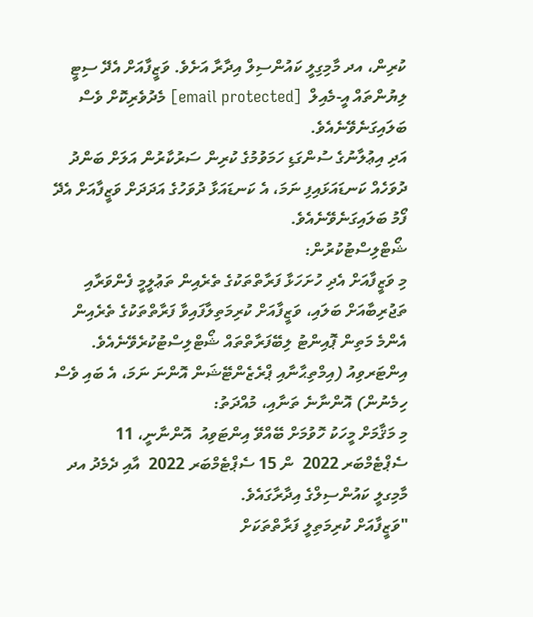ކުރިން، އދ މާމިގިލީ ކައުންސިލް އިދާރާ އަށެވެ. ވަޒީފާއަށް އެދޭ ސިޓީ ލިޔުންތައް އީ-މެއިލް  [email protected] މެދުވެރިކޮށް ވެސް ބަލައިގަނެވޭނެއެވެ.
އަދި އިޢުލާނުގެ ސުންގަޑި ހަމަވުމުގެ ކުރިން ސަރުކާރުން އަލަށް ބަންދު ދުވަހެއް ކަނޑައަޅައިފި ނަމަ، އެ ކަނޑައަޅާ ދުވަހުގެ އަދަދަށް ވަޒީފާއަށް އެދޭ ފޯމު ބަލައިގަނެވޭނެއެވެ.
ޝޯޓްލިސްޓުކުރުން:
މި ވަޒީފާއަށް އެދި ހުށަހަޅާ ފަރާތްތަކުގެ ތެރެއިން ތަޢުލީމީ ފެންވަރާއި ތަޖުރިބާއަށް ބަލައި، ވަޒީފާއަށް ކުރިމަތިލާފައިވާ ފަރާތްތަކުގެ ތެރެއިން އެންމެ މަތިން ޕޮއިންޓު ލިބޭފަރާތްތައް ޝޯޓްލިސްޓުކުރެވޭނެއެވެ.
އިންޓަރވިއު (އިމްތިޙާނާއި ޕްރެޒެންޓޭޝަން އޮންނަ ނަމަ، އެ ބައި ވެސް ހިމެނުން) އޮންނާނެ ތަނާއި، މުއްދަތު:
މި މަޤާމަށް މީހަކު ހޮވުމަށް ބޭއްވޭ އިންޓަވިއު  އޮންނާނީ، 11 ސެޕްޓެމްބަރ 2022  ން 15 ސެޕްޓެމްބަރ 2022  އާއި ދެމެދު އދ މާމިގލީ ކައުންސިލްގެ އިދާރާގައެވެ.
"ވަޒީފާއަށް ކުރިމަތިލީ ފަރާތްތަކަށް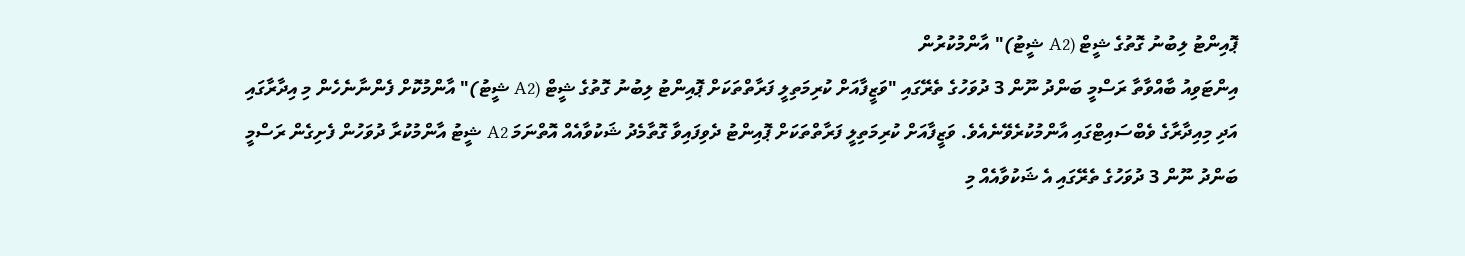ޕޮއިންޓު ލިބުނު ގޮތުގެ ޝީޓް (A2 ޝީޓު)" އާންމުކުރުން
އިންޓަވިއު ބާއްވާތާ ރަސްމީ ބަންދު ނޫން 3 ދުވަހުގެ ތެރޭގައި "ވަޒީފާއަށް ކުރިމަތިލީ ފަރާތްތަކަށް ޕޮއިންޓު ލިބުނު ގޮތުގެ ޝީޓް (A2 ޝީޓު)" އާންމުކޮށް ފެންނާނެހެން މި އިދާރާގައި އަދި މިއިދާރާގެ ވެބްސައިޓްގައި އާންމުކުރެވޭނެއެވެ. ވަޒީފާއަށް ކުރިމަތިލީ ފަރާތްތަކަށް ޕޮއިންޓު ދެވިފައިވާ ގޮތާމެދު ޝަކުވާއެއް އޮތްނަމަ A2 ޝީޓު އާންމުކުރާ ދުވަހުން ފެށިގެން ރަސްމީ ބަންދު ނޫން 3 ދުވަހުގެ ތެރޭގައި އެ ޝަކުވާއެއް މި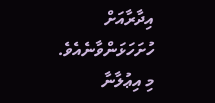އިދާރާއަށް ހުށަހަޅަންވާނެއެވެ.
މި އިޢުލާނާ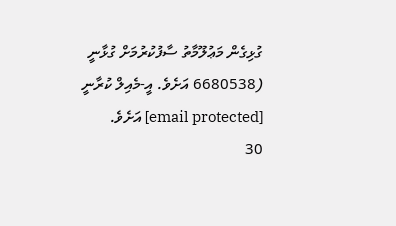ގުޅިގެން މަޢުލޫމާތު ސާފުކުރުމަށް ގުޅާނީ (6680538 އަށެވެ. އީ-މެއިލް ކުރާނީ [email protected] އަށެވެ.
30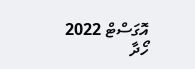އޮގަސްޓް 2022
ހޯދާ